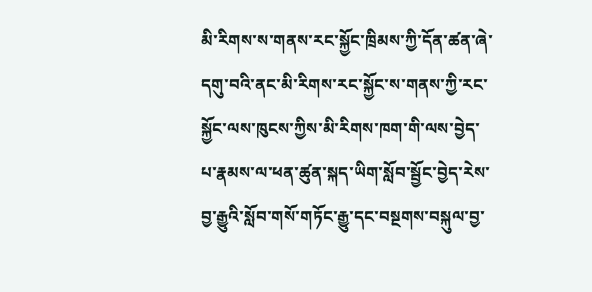མི་རིགས་ས་གནས་རང་སྐྱོང་ཁྲིམས་ཀྱི་དོན་ཚན་ཞེ་དགུ་བའི་ནང་མི་རིགས་རང་སྐྱོང་ས་གནས་ཀྱི་རང་སྐྱོང་ལས་ཁུངས་ཀྱིས་མི་རིགས་ཁག་གི་ལས་བྱེད་པ་རྣམས་ལ་ཕན་ཚུན་སྐད་ཡིག་སློབ་སྦྱོང་བྱེད་རེས་བྱ་རྒྱུའི་སློབ་གསོ་གཏོང་རྒྱུ་དང་བསྔགས་བསྐུལ་བྱ་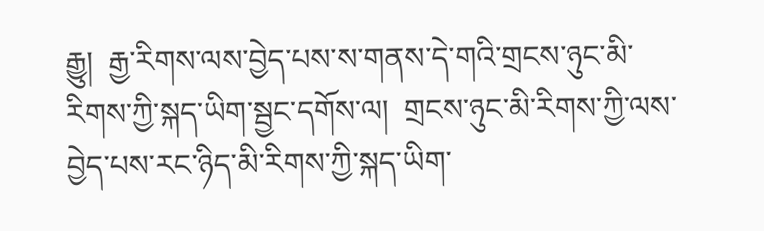རྒྱུ།  རྒྱ་རིགས་ལས་བྱེད་པས་ས་གནས་དེ་གའི་གྲངས་ཉུང་མི་རིགས་ཀྱི་སྐད་ཡིག་སྦྱང་དགོས་ལ།  གྲངས་ཉུང་མི་རིགས་ཀྱི་ལས་བྱེད་པས་རང་ཉིད་མི་རིགས་ཀྱི་སྐད་ཡིག་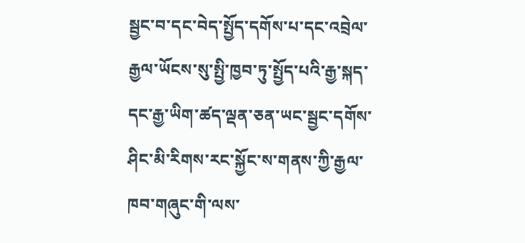སྦྱང་བ་དང་བེད་སྤྱོད་དགོས་པ་དང་འབྲེལ་རྒྱལ་ཡོངས་སུ་སྤྱི་ཁྱབ་ཏུ་སྤྱོད་པའི་རྒྱ་སྐད་དང་རྒྱ་ཡིག་ཚད་ལྡན་ཅན་ཡང་སྦྱང་དགོས་ཤིང་མི་རིགས་རང་སྐྱོང་ས་གནས་ཀྱི་རྒྱལ་ཁབ་གཞུང་གི་ལས་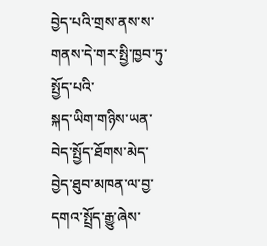བྱེད་པའི་གྲས་ནས་ས་གནས་དེ་གར་སྤྱི་ཁྱབ་ཏུ་སྤྱོད་པའི་
སྐད་ཡིག་གཉིས་ཡན་བེད་སྤྱོད་ཐོགས་མེད་བྱེད་ཐུབ་མཁན་ལ་བྱ་དགའ་སྤྲོད་རྒྱུ་ཞེས་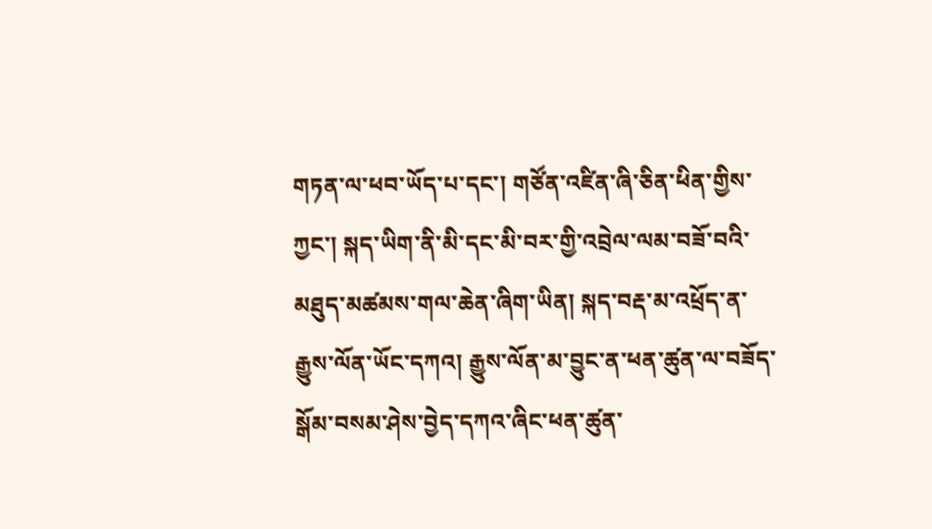གཏན་ལ་ཕབ་ཡོད་པ་དང་། གཙོན་འཛིན་ཞི་ཅིན་ཕིན་གྱིས་ཀྱང་། སྐད་ཡིག་ནི་མི་དང་མི་བར་གྱི་འབྲེལ་ལམ་བཟོ་བའི་མཐུད་མཚམས་གལ་ཆེན་ཞིག་ཡིན། སྐད་བརྡ་མ་འཕྲོད་ན་རྒྱུས་ལོན་ཡོང་དཀའ། རྒྱུས་ལོན་མ་བྱུང་ན་ཕན་ཚུན་ལ་བཟོད་སྒོམ་བསམ་ཤེས་བྱེད་དཀའ་ཞིང་ཕན་ཚུན་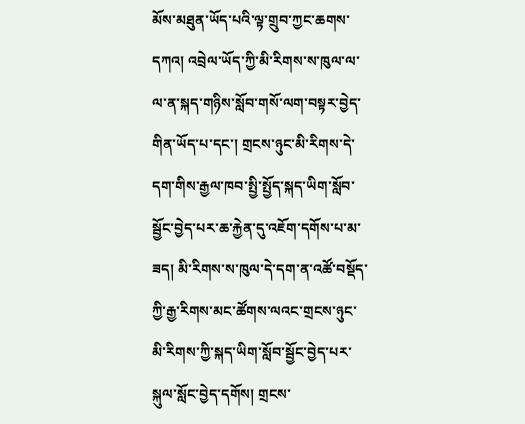མོས་མཐུན་ཡོད་པའི་ལྟ་གྲུབ་ཀྱང་ཆགས་དཀའ། འབྲེལ་ཡོད་ཀྱི་མི་རིགས་ས་ཁུལ་ལ་ལ་ན་སྐད་གཉིས་སློབ་གསོ་ལག་བསྟར་བྱེད་གིན་ཡོད་པ་དང་། གྲངས་ཉུང་མི་རིགས་དེ་དག་གིས་རྒྱལ་ཁབ་སྤྱི་སྤྱོད་སྐད་ཡིག་སློབ་སྦྱོང་བྱེད་པར་ཆ་རྐྱེན་དུ་འཇོག་དགོས་པ་མ་ཟད། མི་རིགས་ས་ཁུལ་དེ་དག་ན་འཚོ་བསྡོད་ཀྱི་རྒྱ་རིགས་མང་ཚོགས་ལའང་གྲངས་ཉུང་མི་རིགས་ཀྱི་སྐད་ཡིག་སློབ་སྦྱོང་བྱེད་པར་སྐུལ་སློང་བྱེད་དགོས། གྲངས་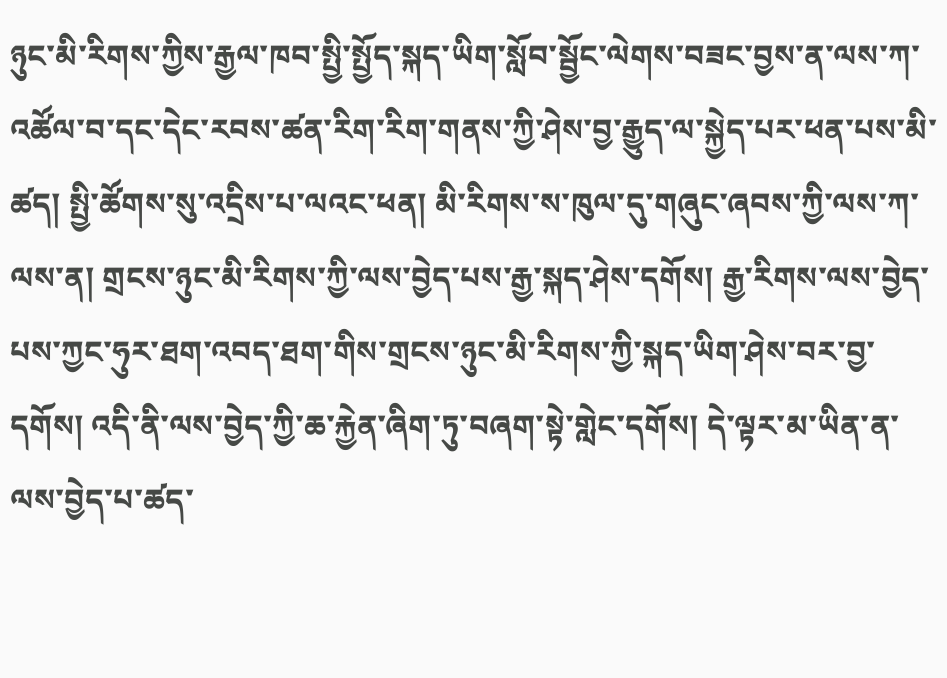ཉུང་མི་རིགས་ཀྱིས་རྒྱལ་ཁབ་སྤྱི་སྤྱོད་སྐད་ཡིག་སློབ་སྦྱོང་ལེགས་བཟང་བྱས་ན་ལས་ཀ་འཚོལ་བ་དང་དེང་རབས་ཚན་རིག་རིག་གནས་ཀྱི་ཤེས་བྱ་རྒྱུད་ལ་སྐྱེད་པར་ཕན་པས་མི་ཚད། སྤྱི་ཚོགས་སུ་འདྲིས་པ་ལའང་ཕན། མི་རིགས་ས་ཁུལ་དུ་གཞུང་ཞབས་ཀྱི་ལས་ཀ་ལས་ན། གྲངས་ཉུང་མི་རིགས་ཀྱི་ལས་བྱེད་པས་རྒྱ་སྐད་ཤེས་དགོས། རྒྱ་རིགས་ལས་བྱེད་པས་ཀྱང་ཧུར་ཐག་འབད་ཐག་གིས་གྲངས་ཉུང་མི་རིགས་ཀྱི་སྐད་ཡིག་ཤེས་བར་བྱ་དགོས། འདི་ནི་ལས་བྱེད་ཀྱི་ཆ་རྐྱེན་ཞིག་ཏུ་བཞག་སྟེ་གླེང་དགོས། དེ་ལྟར་མ་ཡིན་ན་ལས་བྱེད་པ་ཚད་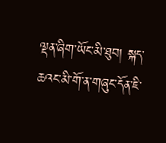ལྡན་ཞིག་ཡོང་མི་ཐུབ། སྐད་ཆའང་མི་གོ་ན་གཞུང་དོན་ཇི་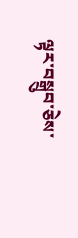ལྟར་བསྒྲུབ་ཅེས་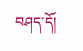བཤད་དོ།